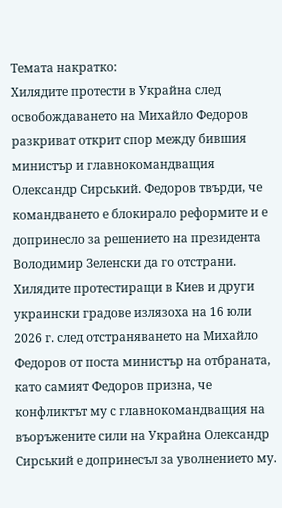Темата накратко:
Хилядите протести в Украйна след освобождаването на Михайло Федоров разкриват открит спор между бившия министър и главнокомандващия Олександр Сирський. Федоров твърди, че командването е блокирало реформите и е допринесло за решението на президента Володимир Зеленски да го отстрани.
Хилядите протестиращи в Киев и други украински градове излязоха на 16 юли 2026 г. след отстраняването на Михайло Федоров от поста министър на отбраната, като самият Федоров призна, че конфликтът му с главнокомандващия на въоръжените сили на Украйна Олександр Сирський е допринесъл за уволнението му.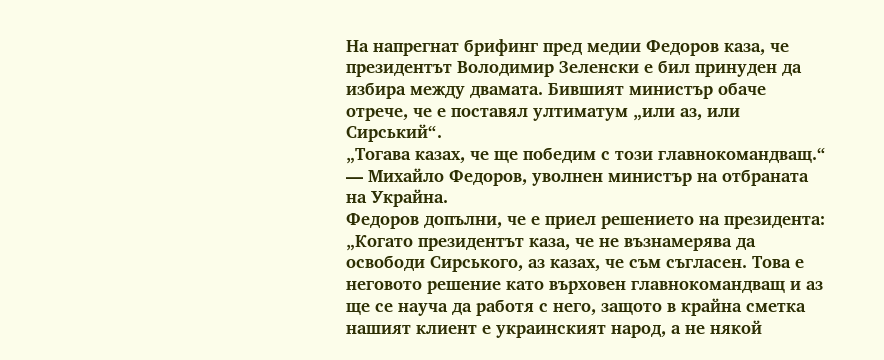На напрегнат брифинг пред медии Федоров каза, че президентът Володимир Зеленски е бил принуден да избира между двамата. Бившият министър обаче отрече, че е поставял ултиматум „или аз, или Сирський“.
„Тогава казах, че ще победим с този главнокомандващ.“ — Михайло Федоров, уволнен министър на отбраната на Украйна.
Федоров допълни, че е приел решението на президента: „Когато президентът каза, че не възнамерява да освободи Сирського, аз казах, че съм съгласен. Това е неговото решение като върховен главнокомандващ и аз ще се науча да работя с него, защото в крайна сметка нашият клиент е украинският народ, а не някой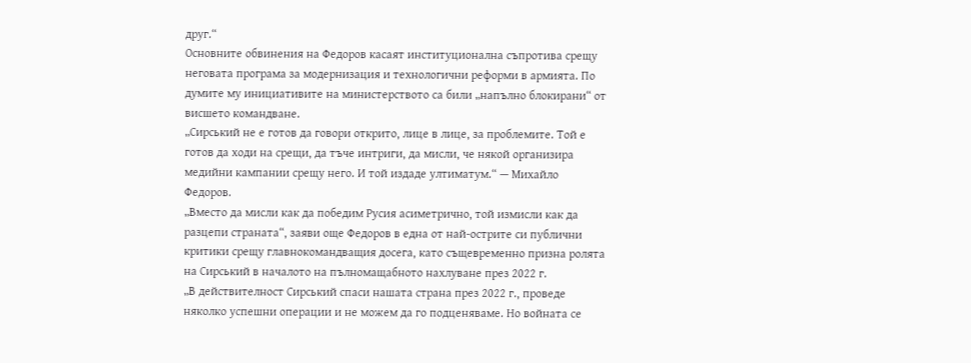друг.“
Основните обвинения на Федоров касаят институционална съпротива срещу неговата програма за модернизация и технологични реформи в армията. По думите му инициативите на министерството са били „напълно блокирани“ от висшето командване.
„Сирський не е готов да говори открито, лице в лице, за проблемите. Той е готов да ходи на срещи, да тъче интриги, да мисли, че някой организира медийни кампании срещу него. И той издаде ултиматум.“ — Михайло Федоров.
„Вместо да мисли как да победим Русия асиметрично, той измисли как да разцепи страната“, заяви още Федоров в една от най-острите си публични критики срещу главнокомандващия досега, като същевременно призна ролята на Сирський в началото на пълномащабното нахлуване през 2022 г.
„В действителност Сирський спаси нашата страна през 2022 г., проведе няколко успешни операции и не можем да го подценяваме. Но войната се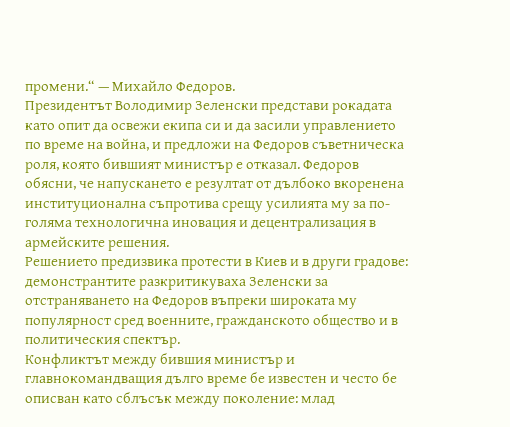промени.“ — Михайло Федоров.
Президентът Володимир Зеленски представи рокадата като опит да освежи екипа си и да засили управлението по време на война, и предложи на Федоров съветническа роля, която бившият министър е отказал. Федоров обясни, че напускането е резултат от дълбоко вкоренена институционална съпротива срещу усилията му за по-голяма технологична иновация и децентрализация в армейските решения.
Решението предизвика протести в Киев и в други градове: демонстрантите разкритикуваха Зеленски за отстраняването на Федоров въпреки широката му популярност сред военните, гражданското общество и в политическия спектър.
Конфликтът между бившия министър и главнокомандващия дълго време бе известен и често бе описван като сблъсък между поколение: млад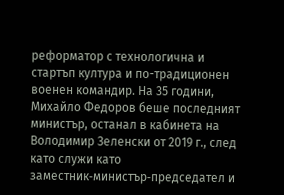реформатор с технологична и стартъп култура и по-традиционен военен командир. На 35 години, Михайло Федоров беше последният министър, останал в кабинета на Володимир Зеленски от 2019 г., след като служи като заместник‑министър‑председател и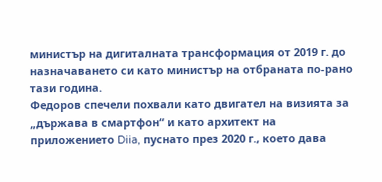министър на дигиталната трансформация от 2019 г. до назначаването си като министър на отбраната по‑рано тази година.
Федоров спечели похвали като двигател на визията за „държава в смартфон“ и като архитект на приложението Diia, пуснато през 2020 г., което дава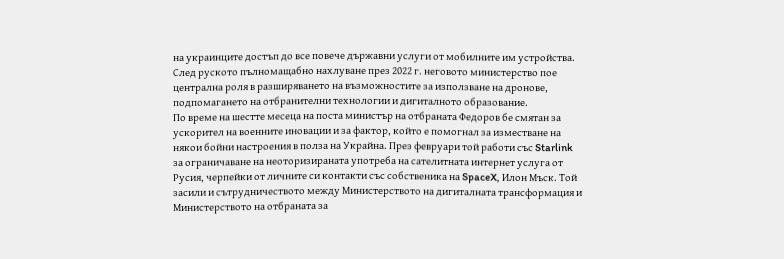на украинците достъп до все повече държавни услуги от мобилните им устройства. След руското пълномащабно нахлуване през 2022 г. неговото министерство пое централна роля в разширяването на възможностите за използване на дронове, подпомагането на отбранителни технологии и дигиталното образование.
По време на шестте месеца на поста министър на отбраната Федоров бе смятан за ускорител на военните иновации и за фактор, който е помогнал за изместване на някои бойни настроения в полза на Украйна. През февруари той работи със Starlink за ограничаване на неоторизираната употреба на сателитната интернет услуга от Русия, черпейки от личните си контакти със собственика на SpaceX, Илон Мъск. Той засили и сътрудничеството между Министерството на дигиталната трансформация и Министерството на отбраната за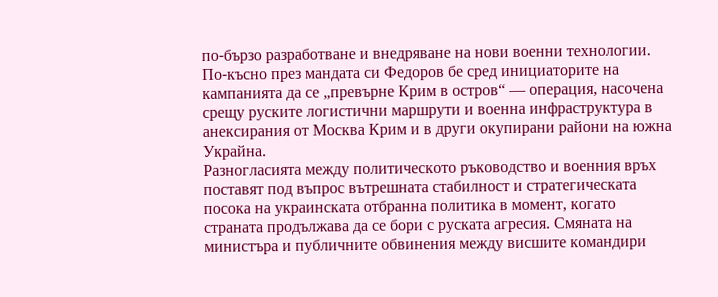по‑бързо разработване и внедряване на нови военни технологии.
По‑късно през мандата си Федоров бе сред инициаторите на кампанията да се „превърне Крим в остров“ — операция, насочена срещу руските логистични маршрути и военна инфраструктура в анексирания от Москва Крим и в други окупирани райони на южна Украйна.
Разногласията между политическото ръководство и военния връх поставят под въпрос вътрешната стабилност и стратегическата посока на украинската отбранна политика в момент, когато страната продължава да се бори с руската агресия. Смяната на министъра и публичните обвинения между висшите командири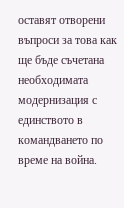оставят отворени въпроси за това как ще бъде съчетана необходимата модернизация с единството в командването по време на война.